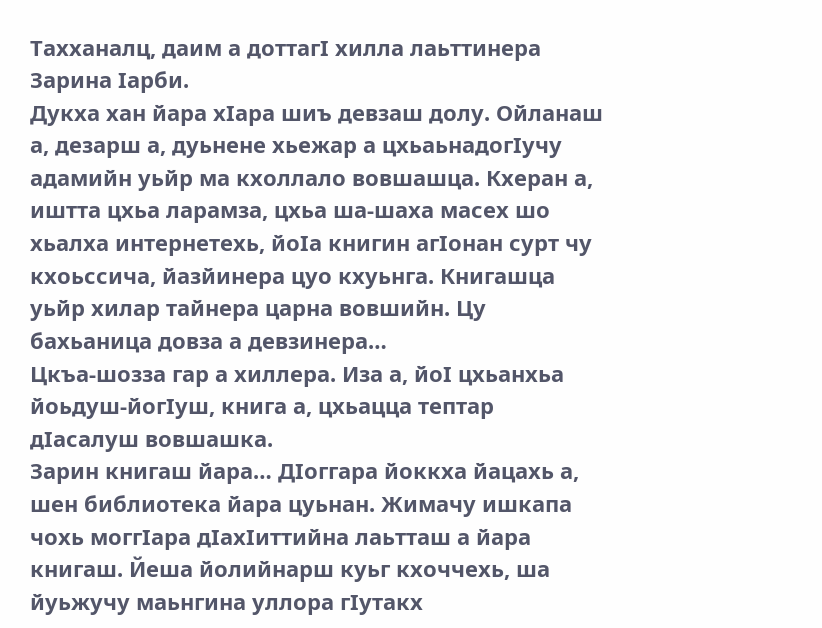Тахханалц, даим а доттагӀ хилла лаьттинера Зарина Ӏарби.
Дукха хан йара хӀара шиъ девзаш долу. Ойланаш а, дезарш а, дуьнене хьежар а цхьаьнадогӀучу адамийн уьйр ма кхоллало вовшашца. Кхеран а, иштта цхьа ларамза, цхьа ша-шаха масех шо хьалха интернетехь, йоӀа книгин агӀонан сурт чу кхоьссича, йазйинера цуо кхуьнга. Книгашца уьйр хилар тайнера царна вовшийн. Цу бахьаница довза а девзинера…
Цкъа-шозза гар а хиллера. Иза а, йоӀ цхьанхьа йоьдуш-йогӀуш, книга а, цхьацца тептар дӀасалуш вовшашка.
Зарин книгаш йара… ДӀоггара йоккха йацахь а, шен библиотека йара цуьнан. Жимачу ишкапа чохь моггӀара дӀахӀиттийна лаьтташ а йара книгаш. Йеша йолийнарш куьг кхоччехь, ша йуьжучу маьнгина уллора гӀутакх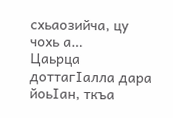схьаозийча, цу чохь а…
Цаьрца доттагӀалла дара йоьӀан, ткъа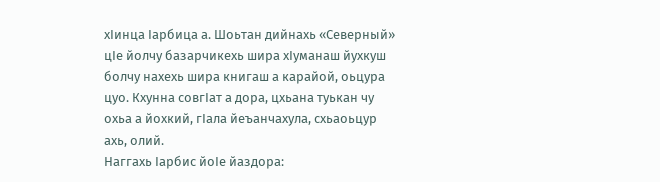хӀинца Ӏарбица а. Шоьтан дийнахь «Северный» цIе йолчу базарчикехь шира хӀуманаш йухкуш болчу нахехь шира книгаш а карайой, оьцура цуо. Кхунна совгӀат а дора, цхьана туькан чу охьа а йохкий, гӀала йеъанчахула, схьаоьцур ахь, олий.
Наггахь Ӏарбис йоӀе йаздора: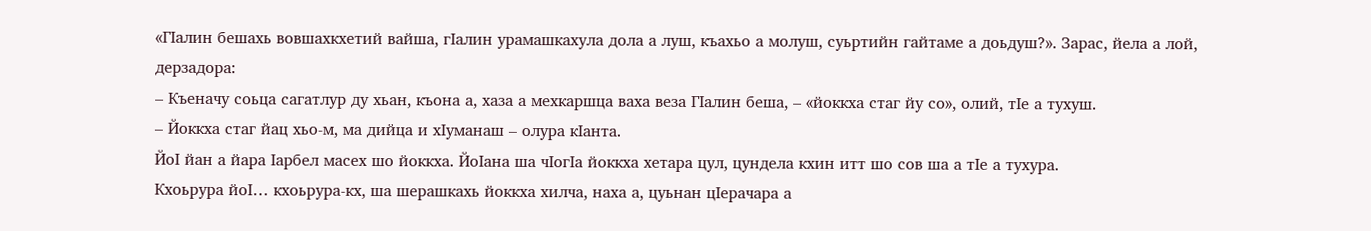«ГӀалин бешахь вовшахкхетий вайша, гIалин урамашкахула дола а луш, къахьо а молуш, суьртийн гайтаме а доьдуш?». Зарас, йела а лой, дерзадора:
– Къеначу соьца сагатлур ду хьан, къона а, хаза а мехкаршца ваха веза ГӀалин беша, – «йоккха стаг йу со», олий, тӀе а тухуш.
– Йоккха стаг йац хьо-м, ма дийца и хӀуманаш – олура кӀанта.
ЙоӀ йан а йара Ӏарбел масех шо йоккха. ЙоӀана ша чIогIа йоккха хетара цул, цундела кхин итт шо сов ша а тIе а тухура.
Кхоьрура йоӀ… кхоьрура-кх, ша шерашкахь йоккха хилча, наха а, цуьнан цӀерачара а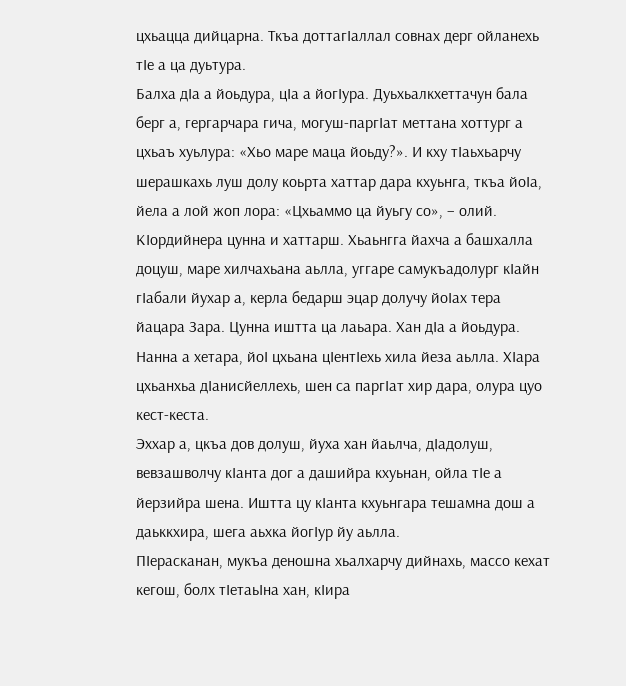цхьацца дийцарна. Ткъа доттагӀаллал совнах дерг ойланехь тӀе а ца дуьтура.
Балха дӀа а йоьдура, цӀа а йогӀура. Дуьхьалкхеттачун бала берг а, гергарчара гича, могуш-паргӀат меттана хоттург а цхьаъ хуьлура: «Хьо маре маца йоьду?». И кху тӀаьхьарчу шерашкахь луш долу коьрта хаттар дара кхуьнга, ткъа йоӀа, йела а лой жоп лора: «Цхьаммо ца йуьгу со», – олий.
КӀордийнера цунна и хаттарш. Хьаьнгга йахча а башхалла доцуш, маре хилчахьана аьлла, уггаре самукъадолург кӀайн гӀабали йухар а, керла бедарш эцар долучу йоӀах тера йацара Зара. Цунна иштта ца лаьара. Хан дӀа а йоьдура.
Нанна а хетара, йоӀ цхьана цӀентӀехь хила йеза аьлла. ХӀара цхьанхьа дӀанисйеллехь, шен са паргӀат хир дара, олура цуо кест-кеста.
Эххар а, цкъа дов долуш, йуха хан йаьлча, дӀадолуш, вевзашволчу кӀанта дог а дашийра кхуьнан, ойла тӀе а йерзийра шена. Иштта цу кӀанта кхуьнгара тешамна дош а даьккхира, шега аьхка йогIур йу аьлла.
ПӀерасканан, мукъа деношна хьалхарчу дийнахь, массо кехат кегош, болх тӀетаьӀна хан, кӀира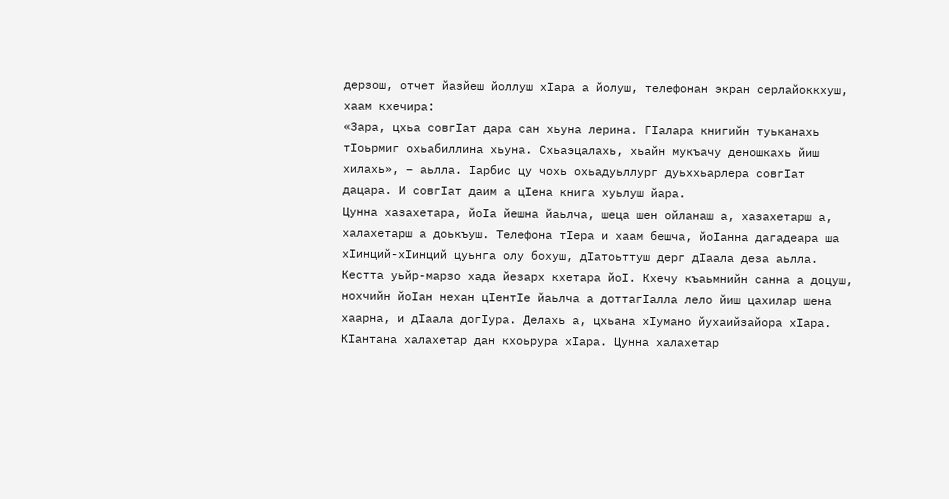дерзош, отчет йазйеш йоллуш хIара а йолуш, телефонан экран серлайоккхуш, хаам кхечира:
«Зара, цхьа совгӀат дара сан хьуна лерина. ГӀалара книгийн туьканахь тӀоьрмиг охьабиллина хьуна. Схьаэцалахь, хьайн мукъачу деношкахь йиш хилахь», – аьлла. Ӏарбис цу чохь охьадуьллург дуьххьарлера совгӀат дацара. И совгӀат даим а цӀена книга хуьлуш йара.
Цунна хазахетара, йоӀа йешна йаьлча, шеца шен ойланаш а, хазахетарш а, халахетарш а доькъуш. Телефона тӀера и хаам бешча, йоӀанна дагадеара ша хӀинций-хӀинций цуьнга олу бохуш, дӀатоьттуш дерг дӀаала деза аьлла. Кестта уьйр-марзо хада йезарх кхетара йоӀ. Кхечу къаьмнийн санна а доцуш, нохчийн йоӀан нехан цӀентӀе йаьлча а доттагӀалла лело йиш цахилар шена хаарна, и дӀаала догӀура. Делахь а, цхьана хӀумано йухаийзайора хӀара. КӀантана халахетар дан кхоьрура хIара. Цунна халахетар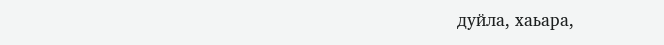дуйла, хаьара,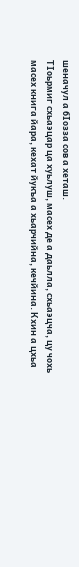шеначул а бӀозза сов а хеташ.
ТӀоьрмиг схьаэцар ца хуьлуш, масех де а даьлла, схьаэцча, цу чохь масех книга йара, кехат йукъа а хьарчийна, кечйина. Кхин а цхьа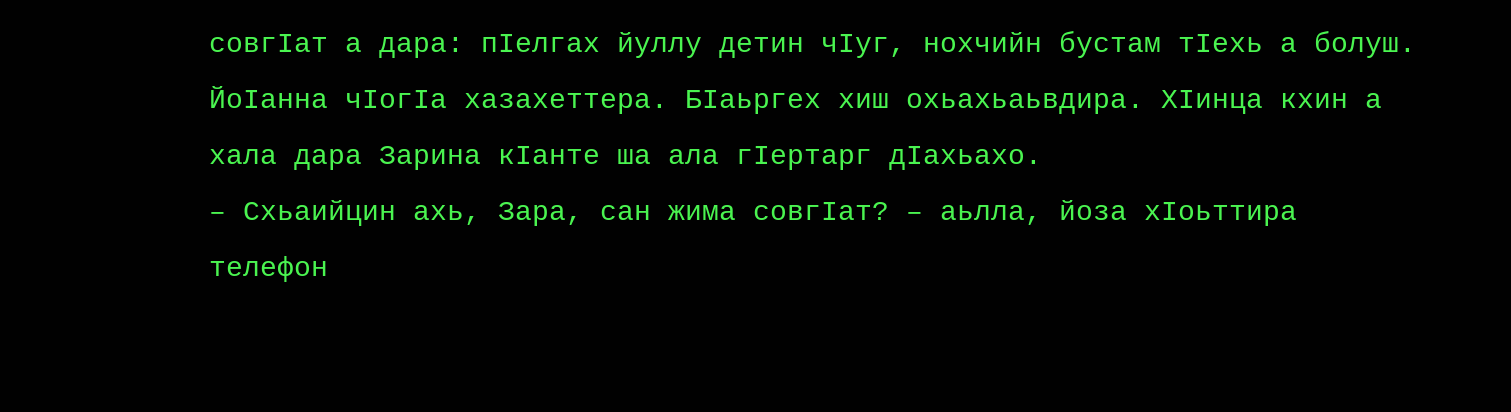совгӀат а дара: пӀелгах йуллу детин чIуг, нохчийн бустам тӀехь а болуш. ЙоӀанна чӀогӀа хазахеттера. БӀаьргех хиш охьахьаьвдира. ХӀинца кхин а хала дара Зарина кӀанте ша ала гӀертарг дӀахьахо.
– Схьаийцин ахь, Зара, сан жима совгӀат? – аьлла, йоза хӀоьттира телефон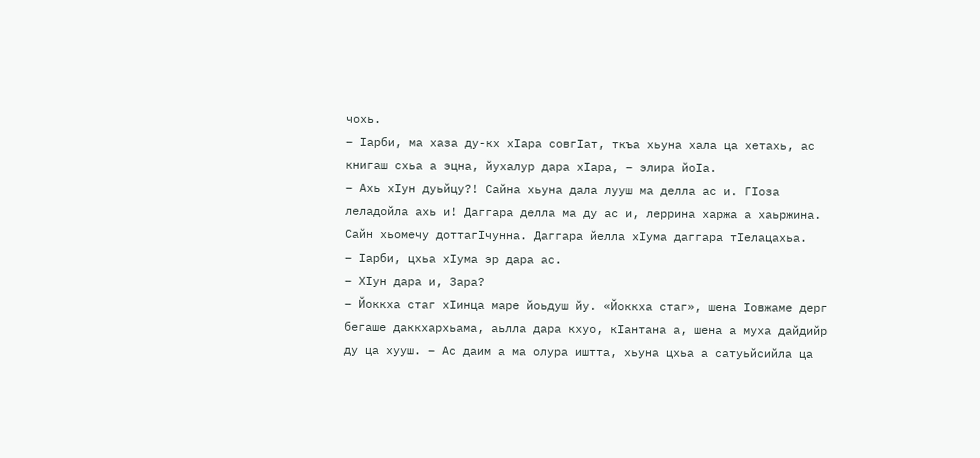чохь.
– Ӏарби, ма хаза ду-кх хӀара совгӀат, ткъа хьуна хала ца хетахь, ас книгаш схьа а эцна, йухалур дара хӀара, – элира йоӀа.
– Ахь хӀун дуьйцу?! Сайна хьуна дала лууш ма делла ас и. ГӀоза леладойла ахь и! Даггара делла ма ду ас и, леррина харжа а хаьржина. Сайн хьомечу доттагӀчунна. Даггара йелла хӀума даггара тӀелацахьа.
– Ӏарби, цхьа хӀума эр дара ас.
– ХӀун дара и, Зара?
– Йоккха стаг хӀинца маре йоьдуш йу. «Йоккха стаг», шена Iовжаме дерг бегаше даккхархьама, аьлла дара кхуо, кIантана а, шена а муха дайдийр ду ца хууш. – Ас даим а ма олура иштта, хьуна цхьа а сатуьйсийла ца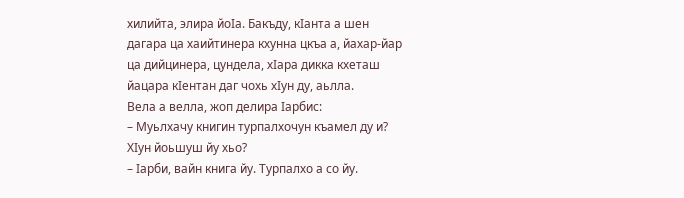хилийта, элира йоӀа. Бакъду, кӀанта а шен дагара ца хаийтинера кхунна цкъа а, йахар-йар ца дийцинера, цундела, хIара дикка кхеташ йацара кIентан даг чохь хIун ду, аьлла.
Вела а велла, жоп делира Iарбис:
– Муьлхачу книгин турпалхочун къамел ду и? ХӀун йоьшуш йу хьо?
– Ӏарби, вайн книга йу. Турпалхо а со йу.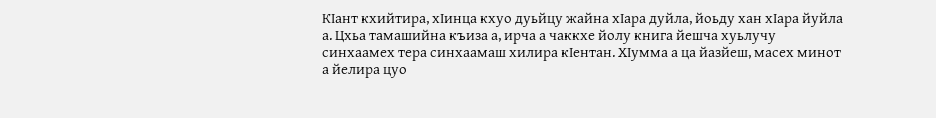КӀант кхийтира, хӀинца кхуо дуьйцу жайна хӀара дуйла, йоьду хан хӀара йуйла а. Цхьа тамашийна къиза а, ирча а чаккхе йолу книга йешча хуьлучу синхаамех тера синхаамаш хилира кӀентан. ХIумма а ца йазйеш, масех минот а йелира цуо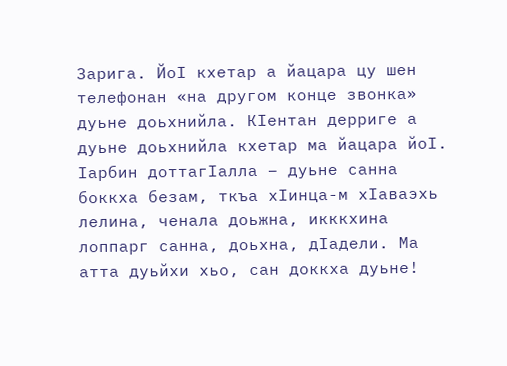Зарига. ЙоӀ кхетар а йацара цу шен телефонан «на другом конце звонка» дуьне доьхнийла. КӀентан дерриге а дуьне доьхнийла кхетар ма йацара йоӀ.
Ӏарбин доттагӀалла – дуьне санна боккха безам, ткъа хӀинца-м хӀаваэхь лелина, ченала доьжна, икккхина лоппарг санна, доьхна, дӀадели. Ма атта дуьйхи хьо, сан доккха дуьне!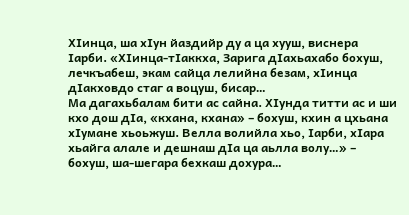ХӀинца, ша хӀун йаздийр ду а ца хууш, виснера Ӏарби. «ХӀинца-тӀаккха, Зарига дӀахьахабо бохуш, лечкъабеш, экам сайца лелийна безам, хӀинца дӀакховдо стаг а воцуш, бисар…
Ма дагахьбалам бити ас сайна. ХӀунда титти ас и ши кхо дош дӀа, «кхана, кхана» – бохуш, кхин а цхьана хӀумане хьоьжуш. Велла волийла хьо, Ӏарби, хӀара хьайга алале и дешнаш дӀа ца аьлла волу…» – бохуш, ша-шегара бехкаш дохура…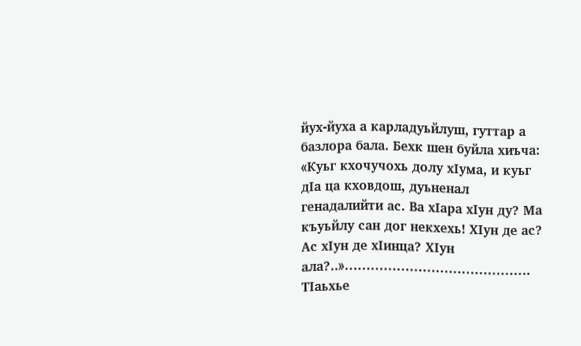йух-йуха а карладуьйлуш, гуттар а базлора бала. Бехк шен буйла хиъча: «Куьг кхочучохь долу хӀума, и куьг дӀа ца кховдош, дуьненал генадалийти ас. Ва хӀара хӀун ду? Ма къуьйлу сан дог некхехь! ХӀун де ас? Ас хӀун де хӀинца? ХӀун ала?..»…………………………………….
ТIаьхье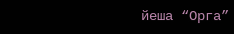йеша “Орга”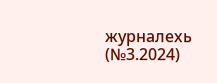журналехь (№3.2024)